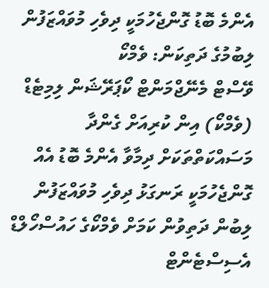އެންމެ ބޮޑު ގޮންޖެހުމަކީ ދިވެހި މުވައްޒަފުން ލިބުމުގެ ދަތިކަން: ވެމްކޯ
ވޭސްޓް މެނޭޖްމަންޓް ކޯޕަރޭޝަން ލިމިޓެޑް (ވެމްކޯ) އިން ކުރިއަށް ގެންދާ މަސައްކަތްތަކަށް ދިމާވާ އެންމެ ބޮޑު އެއް ގޮންޖެހުމަކީ ރަނގަޅު ދިވެހި މުވައްޒަފުން ލިބުން ދަތިވުން ކަމަށް ވެމްކޯގެ ހައުސްހޯލްޑް އެސިސްޓެންޓް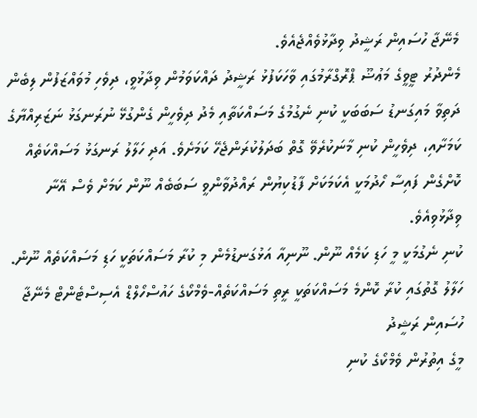މެނޭޖާ ހުސައިން ރަޝީދު ވިދާޅުވެއްޖެއެވެ.
މެންދުރު ޓީވީގެ މަޢުޟޫ ޕްރޮގްރާމުގައި ވާހަކަފުޅު ރަޝީދު ދައްކަވަމުން ވިދާޅުވީ، ދިވެހި މުވައްޒަފުން ލިބެން ދަތިވާ މައިގަނޑު ސަބަބަކީ ކުނި ނެގުމުގެ މަސައްކަތާއި މެދު ދިވެހީން ގެންގުޅޭ ނުރަނގަޅު ނަޒަރިއްޔާގެ ކަމަށާއި، ދިވެހީން ކުނި މާނަކުރެވޭ ގޮތް ބަދަލުކުރަންޖެހޭ ކަމަށެވެ. އަދި ހަލާލު ރަނގަޅު މަސައްކަތެއް ކޮށްގެން ފައިސާ ހޯދުމަކީ އެކަމަކަށް ފާޑުކިޔުން ރައްދުވާންވީ ސަބަބެއް ނޫން ކަމަށް ވެސް އޭނާ ވިދާޅުވިއެވެ.
ކުނި ނެގުމަކީ މީ ހަޑި ކަމެއް ނޫން. ނޫނިއާ އަޅުގަނޑުމެން މި ކުރާ މަސައްކަތަކީ ހަޑި މަސައްކަތެއް ނޫން. ހަލާލު ގޮތުގައި ކުރާ ކޮންމެ މަސައްކަތަކީ ރީތި މަސައްކަތެއް-ވެމްކޯގެ ހައުސްހޯލްޑް އެސިސްޓެންޓް މެނޭޖާ ހުސައިން ރަޝީދު
މީގެ އިތުރުން ވެމްކޯގެ ކުނި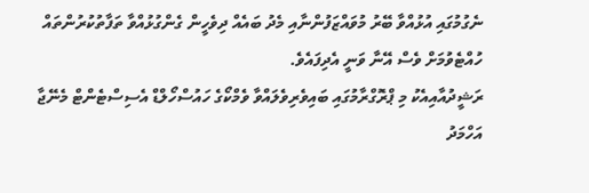ނެގުމުގައި އުޅުއްވާ ބޭރު މުވައްޒަފުންނާއި މެދު ބައެއް ދިވެހީން ގެންގުޅުއްވާ ތަފާތުކުރުންތައް ހުއްޓެވުމަށް ވެސް އޭނާ ވަނީ އެދިފައެވެ.
ރަޝީދުއާއިއެކު މި ޕްރޮގްރާމުގައި ބައިވެރިވެލައްވާ ވެމްކޯގެ ހައުސްހޯލްޑް އެސިސްޓެންޓް މެނޭޖާ އަހްމަދު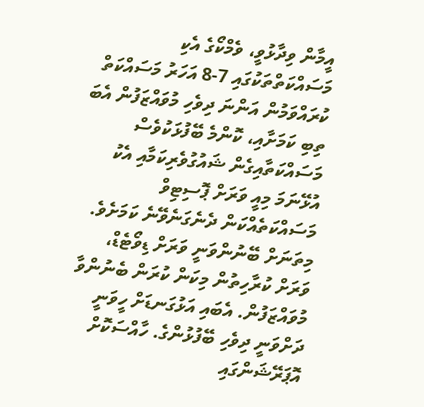އީމާން ވިދާޅުވީ، ވެމްކޯގެ އެކި މަސައްކަތްތަކުގައި 7-8 އަހަރު މަސައްކަތް ކުރައްވަމުން އަންނަ ދިވެހި މުވައްޒަފުން އެބަ ތިބި ކަމަށާއި، ކޮންމެ ބޭފުޅަކުވެސް މަސައްކަތާއިގެން ޝައުގުވެރިކަމާއި އެކު އުޅޭނަމަ މިއީ ވަރަށް ޕޮސިޓިވް މަސައްކަތެއްކަން ދެނެގަނެވޭނެ ކަމަށެވެ.
މިތަނަށް ބޭނުންވަނީ ވަރަށް ޑިވޯޓެޑް، ވަރަށް ކުރާހިތުން މިކަން ކުރަން ބެނުންވާ މުވައްޒަފުން. އެބައި އަޅުގަނޑަށް ހީވަނީ ދަށްވަނީ ދިވެހި ބޭފުޅުންގެ. ހާއްސަކޮށް އޮޕަރޭޝަންގައި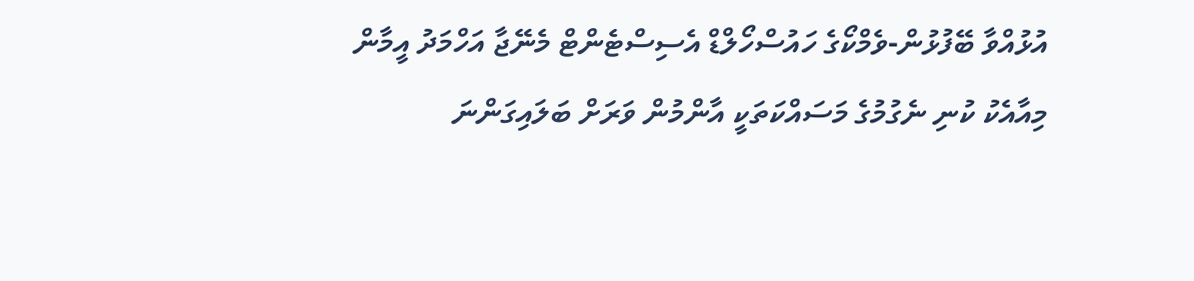އުޅުއްވާ ބޭފުޅުން-ވެމްކޯގެ ހައުސްހޯލްޑް އެސިސްޓެންޓް މެނޭޖާ އަހްމަދު އީމާން
މިއާއެކު ކުނި ނެގުމުގެ މަސައްކަތަކީ އާންމުން ވަރަށް ބަލައިގަންނަ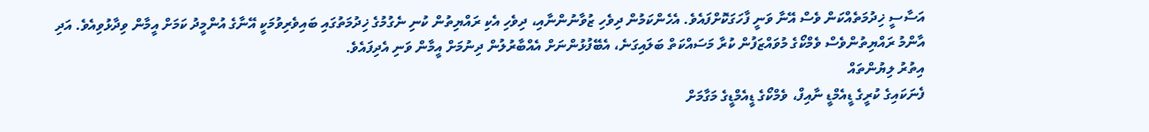އަސާސީ ޚިދުމަތެއްކަން ވެސް އޭނާ ވަނީ ފާހަގަކޮށްފައެވެ. އެހެންކަމުން ދިވެހި ޒުވާނުންނާއި، ދިވެހި އެކި ރައްޔިތުން ކުނި ނެގުމުގެ ޚިދުމަތުގައި ބައިވެރިވުމަކީ އޭނާގެ އުންމީދު ކަމަށް އީމާން ވިދާޅުވިއެވެ. އަދި އާންމު ރައްޔިތުންވެސް ވެމްކޯގެ މުވައްޒަފުން ކުރާ މަސައްކަތް ބަލައިގަނެ، އެބޭފުޅުންނަށް އެއްބާރުލުން ދިނުމަށް އީމާން ވަނި އެދިފައެވެ.
އިތުރު ލިޔުންތައް
ފެނަކައިގެ ކުރީގެ ޑީއެމްޑީ ނާއިފް، ވެމްކޯގެ ޑީއެމްޑީގެ މަގާމަށް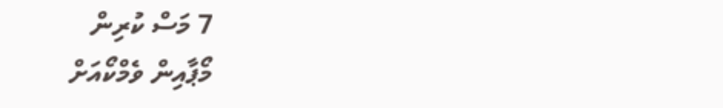7 މަސް ކުރިން
މޯޕާއިން ވެމްކޯއަށް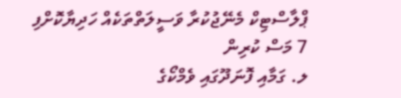ޕްލާސްޓިކް މެނޭޖުކުރާ ވަސީލަތްތަކެއް ހަދިޔާކޮށްފި
7 މަސް ކުރިން
ލ. ގަމާއި ފޮނަދޫގައި ވެމްކޯގެ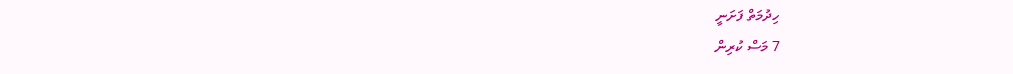ހިދުމަތް ފަށަނީ
7 މަސް ކުރިން